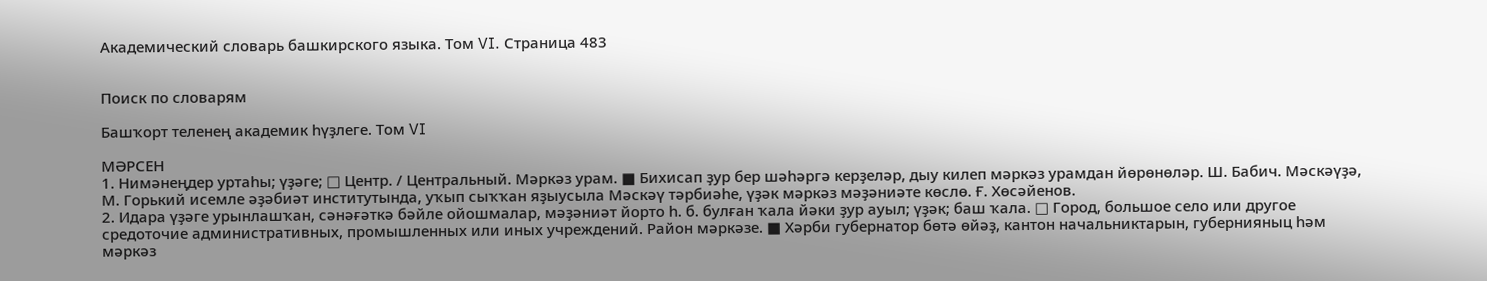Академический словарь башкирского языка. Том VI. Страница 483


Поиск по словарям

Башҡорт теленең академик һүҙлеге. Том VI

МӘРСЕН
1. Нимәнеңдер уртаһы; үҙәге; □ Центр. / Центральный. Мәркәз урам. ■ Бихисап ҙур бер шәһәргә керҙеләр, дыу килеп мәркәз урамдан йөрөнөләр. Ш. Бабич. Мәскәүҙә, М. Горький исемле әҙәбиәт институтында, уҡып сыҡҡан яҙыусыла Мәскәү тәрбиәһе, үҙәк мәркәз мәҙәниәте көслө. Ғ. Хөсәйенов.
2. Идара үҙәге урынлашҡан, сәнәғәткә бәйле ойошмалар, мәҙәниәт йорто һ. б. булған ҡала йәки ҙур ауыл; үҙәк; баш ҡала. □ Город, большое село или другое средоточие административных, промышленных или иных учреждений. Район мәркәзе. ■ Хәрби губернатор бөтә өйәҙ, кантон начальниктарын, губернияныц һәм мәркәз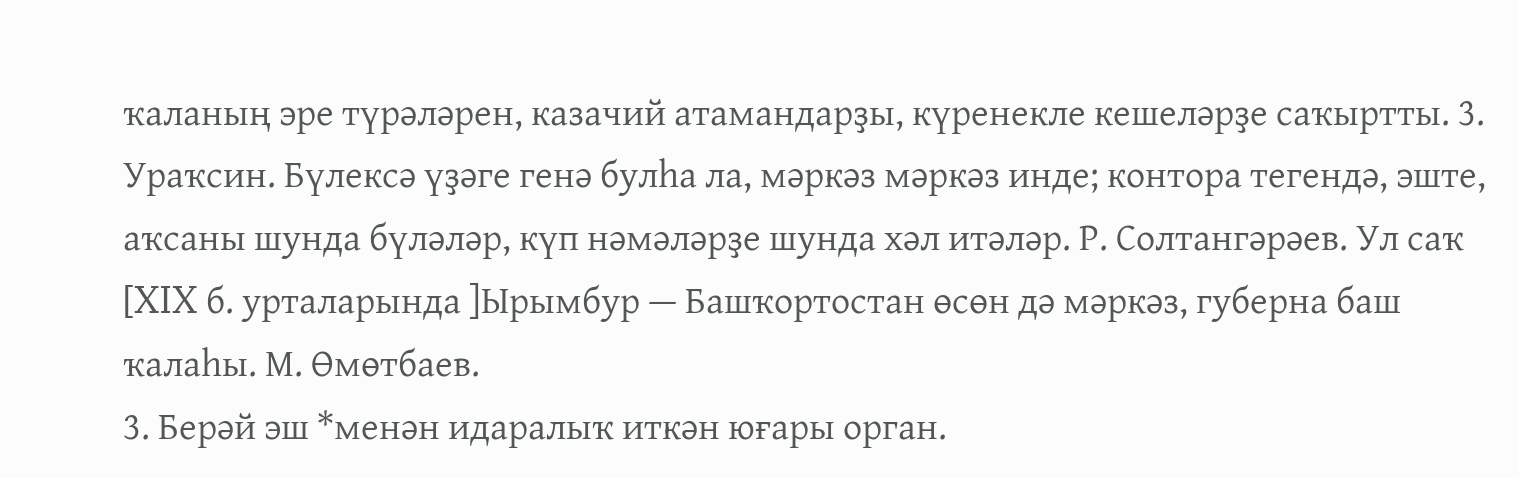ҡаланың эре түрәләрен, казачий атамандарҙы, күренекле кешеләрҙе саҡыртты. 3. Ураҡсин. Бүлексә үҙәге генә булһа ла, мәркәз мәркәз инде; контора тегендә, эште, аҡсаны шунда бүләләр, күп нәмәләрҙе шунда хәл итәләр. Р. Солтангәрәев. Ул саҡ [XIX б. урталарында ]Ырымбур — Башҡортостан өсөн дә мәркәз, губерна баш ҡалаһы. М. Өмөтбаев.
3. Берәй эш *менән идаралыҡ иткән юғары орган.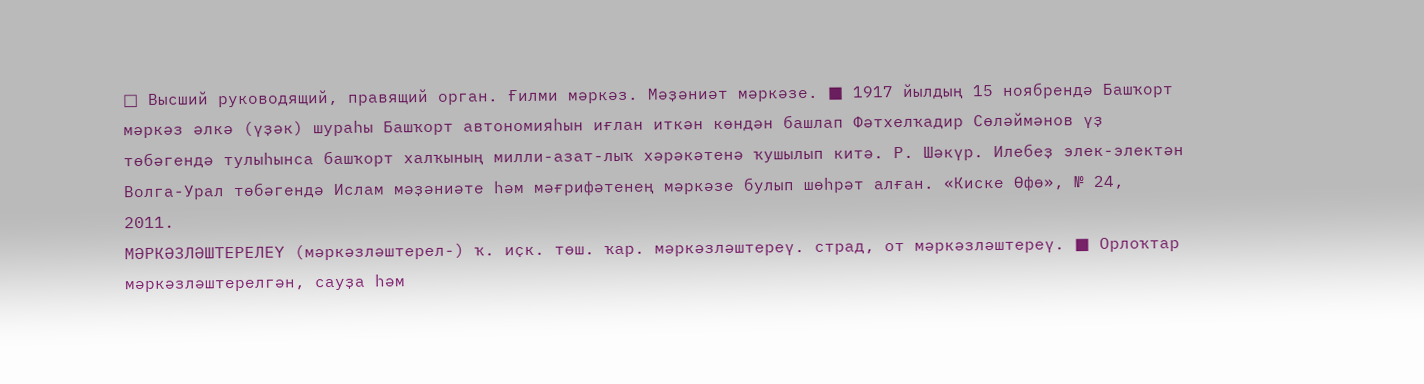□ Высший руководящий, правящий орган. Ғилми мәркәз. Мәҙәниәт мәркәзе. ■ 1917 йылдың 15 ноябрендә Башҡорт мәркәз әлкә (үҙәк) шураһы Башҡорт автономияһын иғлан иткән көндән башлап Фәтхелҡадир Сөләймәнов үҙ төбәгендә тулыһынса башҡорт халҡының милли-азат-лыҡ хәрәкәтенә ҡушылып китә. Р. Шәкүр. Илебеҙ элек-электән Волга-Урал төбәгендә Ислам мәҙәниәте һәм мәғрифәтенең мәркәзе булып шөһрәт алған. «Киске Өфө», № 24,
2011.
МӘРКӘЗЛӘШТЕРЕЛЕҮ (мәркәзләштерел-) ҡ. иҫк. төш. ҡар. мәркәзләштереү. страд, от мәркәзләштереү. ■ Орлоҡтар мәркәзләштерелгән, сауҙа һәм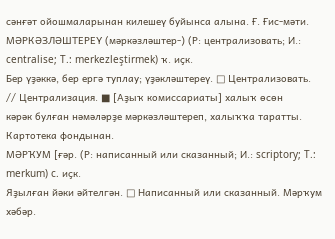сәнғәт ойошмаларынан килешеү буйынса алына. Ғ. Ғис-мәти.
МӘРКӘЗЛӘШТЕРЕҮ (мәркәзләштер-) (Р: централизовать; И.: centralise; T.: merkezleştirmek) ҡ. иҫк.
Бер үҙәккә, бер ергә туплау; үҙәкләштереү. □ Централизовать. // Централизация. ■ [Аҙыҡ комиссариаты] халыҡ өсөн
кәрәк булған нәмәләрҙе мәркәзләштереп, халыҡҡа таратты. Картотека фондынан.
МӘРҠУМ [ғәр. (Р: написанный или сказанный; И.: scriptory; T.: merkum) c. иҫк.
Яҙылған йәки әйтелгән. □ Написанный или сказанный. Мәрҡум хәбәр.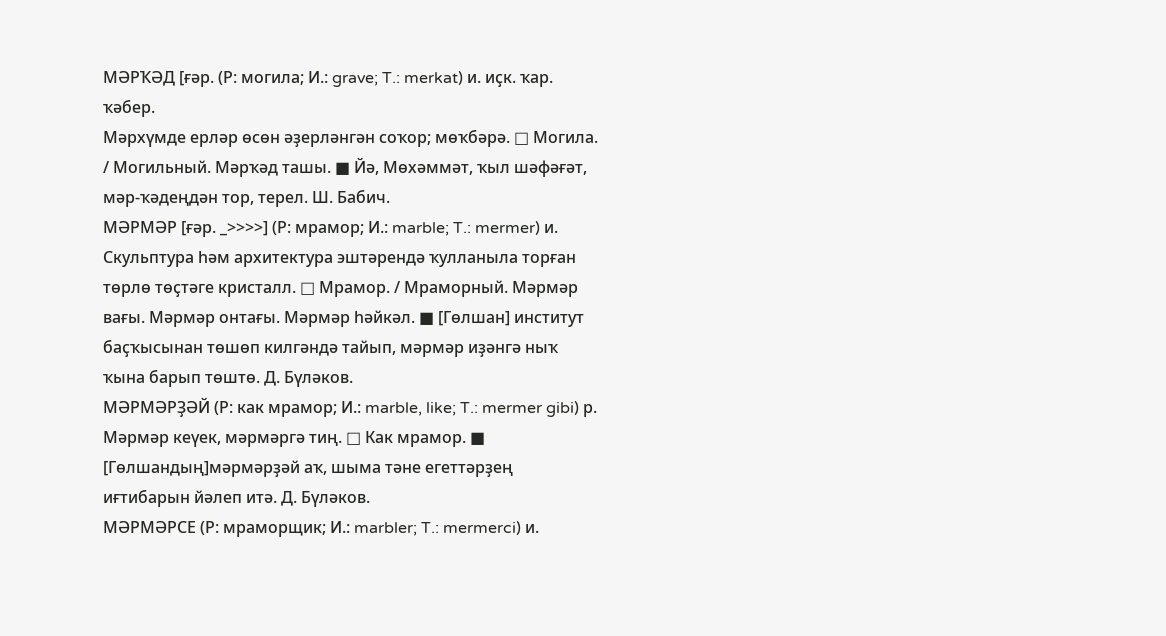МӘРҠӘД [ғәр. (Р: могила; И.: grave; T.: merkat) и. иҫк. ҡар. ҡәбер.
Мәрхүмде ерләр өсөн әҙерләнгән соҡор; мөҡбәрә. □ Могила. / Могильный. Мәрҡәд ташы. ■ Йә, Мөхәммәт, ҡыл шәфәғәт, мәр-ҡәдеңдән тор, терел. Ш. Бабич.
МӘРМӘР [ғәр. _>>>>] (Р: мрамор; И.: marble; T.: mermer) и.
Скульптура һәм архитектура эштәрендә ҡулланыла торған төрлө төҫтәге кристалл. □ Мрамор. / Мраморный. Мәрмәр вағы. Мәрмәр онтағы. Мәрмәр һәйкәл. ■ [Гөлшан] институт баҫҡысынан төшөп килгәндә тайып, мәрмәр иҙәнгә ныҡ ҡына барып төштө. Д. Бүләков.
МӘРМӘРҘӘЙ (Р: как мрамор; И.: marble, like; T.: mermer gibi) р.
Мәрмәр кеүек, мәрмәргә тиң. □ Как мрамор. ■ [Гөлшандың]мәрмәрҙәй аҡ, шыма тәне егеттәрҙең иғтибарын йәлеп итә. Д. Бүләков.
МӘРМӘРСЕ (Р: мраморщик; И.: marbler; T.: mermerci) и.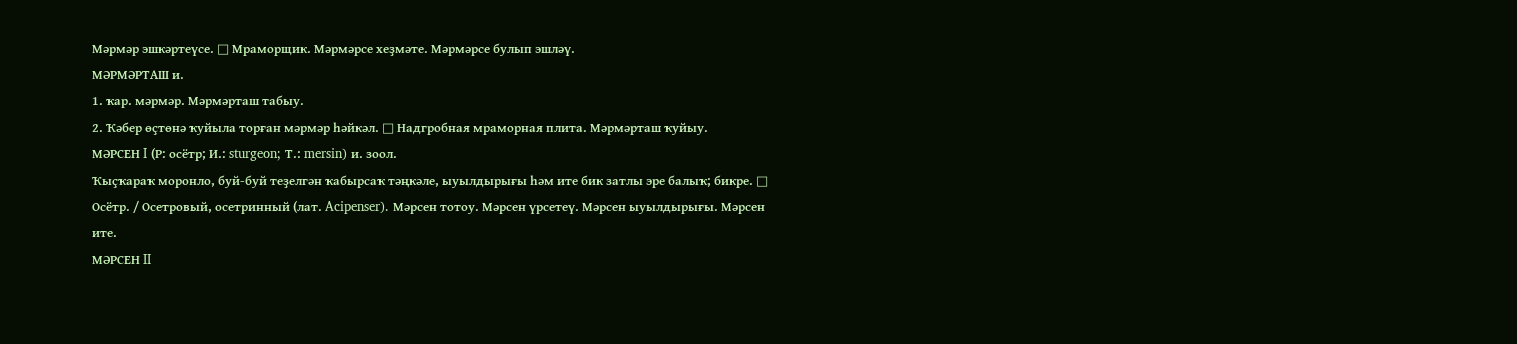Мәрмәр эшкәртеүсе. □ Мраморщик. Мәрмәрсе хеҙмәте. Мәрмәрсе булып эшләү.
МӘРМӘРТАШ и.
1. ҡар. мәрмәр. Мәрмәрташ табыу.
2. Ҡәбер өҫтөнә ҡуйыла торған мәрмәр һәйкәл. □ Надгробная мраморная плита. Мәрмәрташ ҡуйыу.
МӘРСЕН I (Р: осётр; И.: sturgeon; Т.: mersin) и. зоол.
Ҡыҫҡараҡ моронло, буй-буй теҙелгән ҡабырсаҡ тәңкәле, ыуылдырығы һәм ите бик затлы эре балыҡ; бикре. □ Осётр. / Осетровый, осетринный (лат. Acipenser). Мәрсен тотоу. Мәрсен үрсетеү. Мәрсен ыуылдырығы. Мәрсен ите.
МӘРСЕН II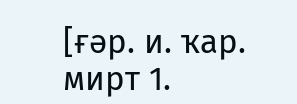[ғәр. и. ҡар. мирт 1.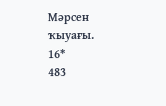Мәрсен ҡыуағы.
16*
483